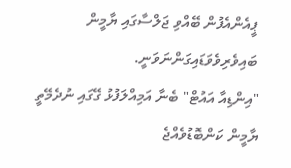ޕީއެންއެފުން ބޭއްވި ޖަލްސާގައި ޔާމީން ބައިވެރިވެވަޑައިގަންނަވަނީ.
"އިންޑިއާ އައުޓް" ބެނާ އަމިއްލަފުޅު ގޭގައި ނުދެމޭތީ ޔާމީން ކަންބޮޑުވެއްޖެ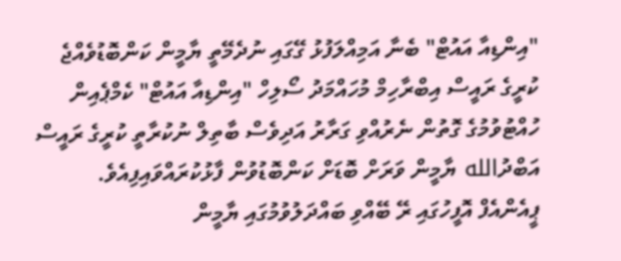"އިންޑިއާ އައުޓް" ބެނާ އަމިއްލަފުޅު ގޭގައި ނުދެމޭތީ ޔާމީން ކަންބޮޑުވެއްޖެ
ކުރީގެ ރައީސް އިބްރާހިމް މުހައްމަދު ސޯލިހް "އިންޑިއާ އައުޓް" ކެމްޕެއިން ހުއްޓުވުމުގެ ގޮތުން ނެރުއްވި ގަރާރު އަދިވެސް ބާތިލް ނުކުރާތީ ކުރީގެ ރައީސް އަބްދުالله ޔާމީން ވަރަށް ބޮޑަށް ކަންބޮޑުވުން ފާޅުކުރައްވައިފިއެވެ.
ޕީއެންއެފް އޮފީހުގައި ރޭ ބޭއްވި ބައްދަލުވުމުގައި ޔާމީން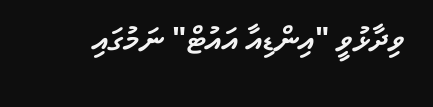ވިދާޅުވީ "އިންޑިއާ އައުޓް" ނަމުގައި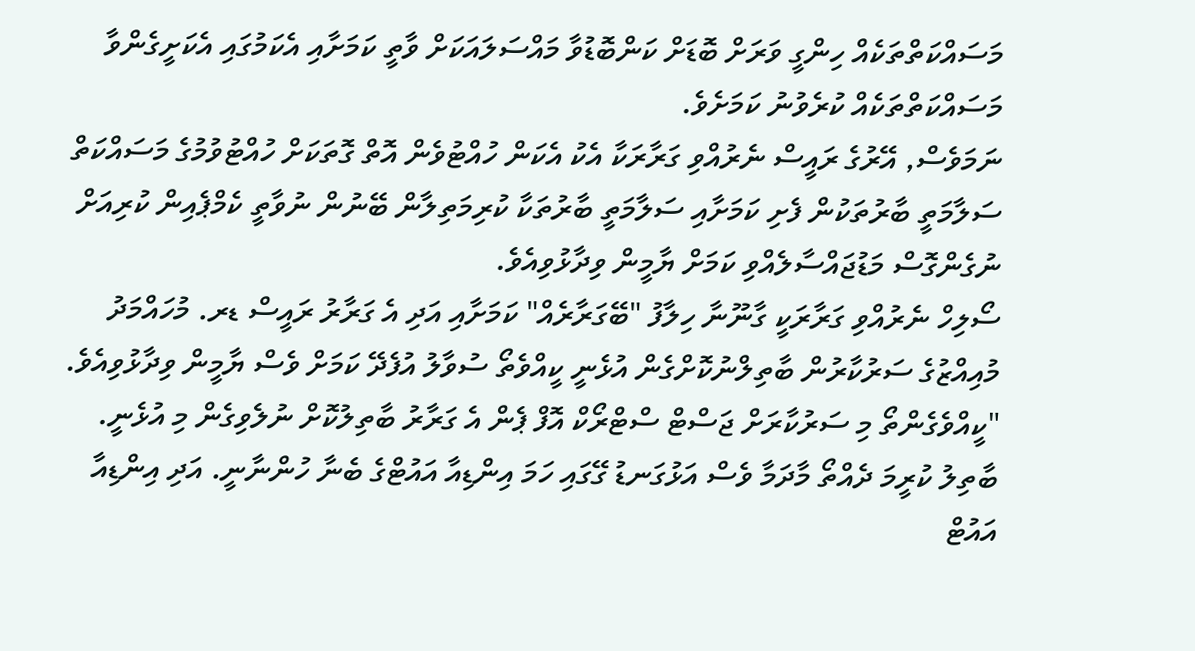މަސައްކަތްތަކެއް ހިންގީ ވަރަށް ބޮޑަށް ކަންބޮޑުވާ މައްސަލައަކަށް ވާތީ ކަމަށާއި އެކަމުގައި އެކަށީގެންވާ މަސައްކަތްތަކެއް ކުރެވުނު ކަމަށެވެ.
ނަމަވެސް, އޭރުގެ ރައީސް ނެރުއްވި ގަރާރަކާ އެކު އެކަން ހުއްޓުވެން އޮތް ގޮތަކަށް ހުއްޓުވުމުގެ މަސައްކަތް ސަލާމަތީ ބާރުތަކުން ފެށި ކަމަށާއި ސަލާމަތީ ބާރުތަކާ ކުރިމަތިލާން ބޭނުން ނުވާތީ ކެމްޕެއިން ކުރިއަށް ނުގެންގޮސް މަޑުޖައްސާލެއްވި ކަމަށް ޔާމީން ވިދާޅުވިއެވެ.
ސޯލިހް ނެރުއްވި ގަރާރަކީ ގާނޫނާ ހިލާފު "ބޭގަރާރެއް" ކަމަށާއި އަދި އެ ގަރާރު ރައީސް ޑރ. މުހައްމަދު މުއިއްޒުގެ ސަރުކާރުން ބާތިލްނުކޮށްގެން އުޅެނީ ކީއްވެތޯ ސުވާލު އުފެދޭ ކަމަށް ވެސް ޔާމީން ވިދާޅުވިއެވެ.
"ކީއްވެގެންތޯ މި ސަރުކާރަށް ޖަސްޓް ސްޓްރޯކް އޮފް ޕެން އެ ގަރާރު ބާތިލުކޮށް ނުލެވިގެން މި އުޅެނީ. ބާތިލު ކުރީމަ ދެއްތޯ މާދަމާ ވެސް އަޅުގަނޑު ގޭގައި ހަމަ އިންޑިއާ އައުޓްގެ ބެނާ ހުންނާނީ. އަދި އިންޑިއާ އައުޓް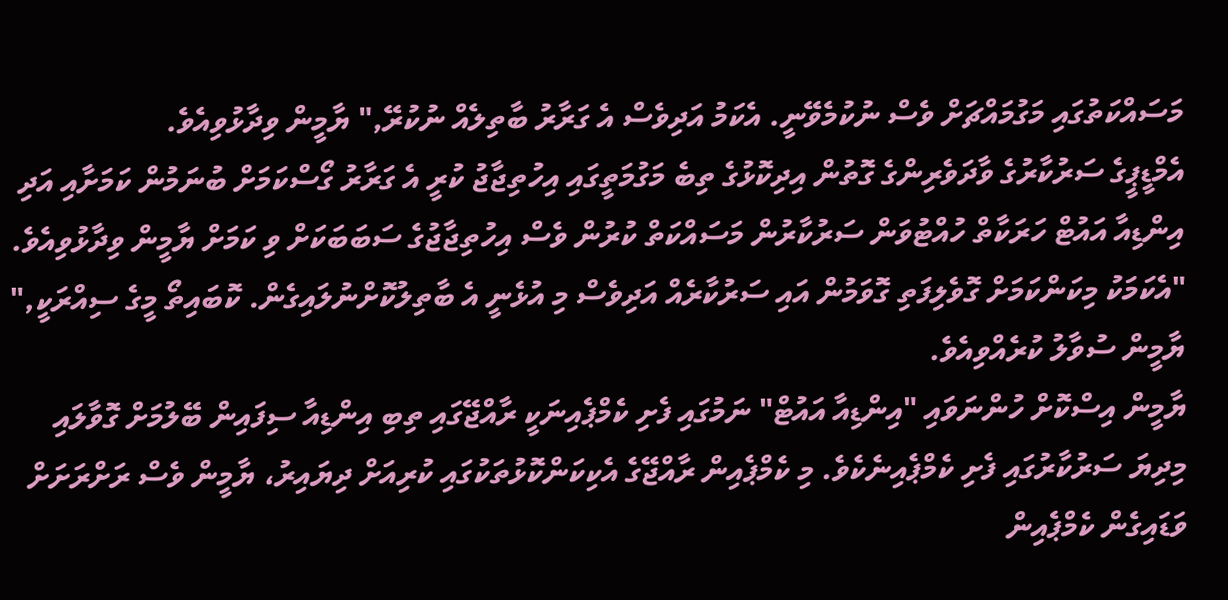މަސައްކަތުގައި މަގުމައްޗަށް ވެސް ނުކުމެވޭނީ. އެކަމު އަދިވެސް އެ ގަރާރު ބާތިލެއް ނުކުރޭ," ޔާމީން ވިދާޅުވިއެވެ.
އެމްޑީޕީގެ ސަރުކާރުގެ ވާދަވެރިންގެ ގޮތުން އިދިކޮޅުގެ ތިބެ މަގުމަތީގައި އިހުތިޖާޖު ކުރީ އެ ގަރާރު ގޯސްކަމަށް ބުނަމުން ކަމަށާއި އަދި އިންޑިއާ އައުޓް ހަރަކާތް ހުއްޓުވަން ސަރުކާރުން މަސައްކަތް ކުރުން ވެސް އިހުތިޖާޖުގެ ސަބަބަކަށް ވި ކަމަށް ޔާމީން ވިދާޅުވިއެވެ.
"އެކަމަކު މިކަންކަމަށް ގޮވެލިފަތި ގޮވަމުން އައި ސަރުކާރެއް އަދިވެސް މި އުޅެނީ އެ ބާތިލުކޮށްނުލައިގެން. ކޮބައިތޯ މީގެ ސިއްރަކީ," ޔާމީން ސުވާލު ކުރެއްވިއެވެ.
ޔާމީން އިސްކޮށް ހުންނަވައި "އިންޑިއާ އައުޓް" ނަމުގައި ފެށި ކެމްޕެއިނަކީ ރާއްޖޭގައި ތިބި އިންޑިއާ ސިފައިން ބޭލުމަށް ގޮވާލައި މިދިޔަ ސަރުކާރުގައި ފެށި ކެމްޕެއިނެކެވެ. މި ކެމްޕެއިން ރާއްޖޭގެ އެކިކަންކޮޅުތަކުގައި ކުރިއަށް ދިޔައިރު، ޔާމީން ވެސް ރަށްރަށަށް ވަޑައިގެން ކެމްޕެއިން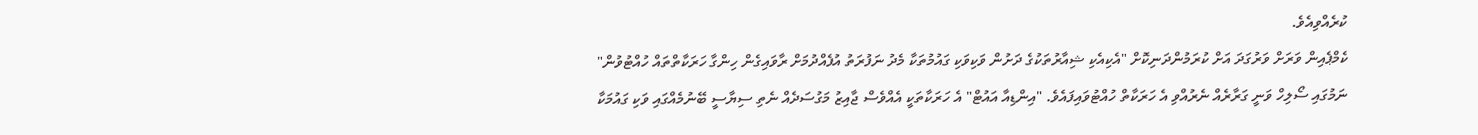ކުރެއްވިއެވެ.
ކެމްޕެއިން ވަރަށް ވަރުގަދަ އަށް ކުރަމުންދަނިކޮށް "އެކިއެކި ޝިއާރުތަކުގެ ދަށުން ވަކިވަކި ގައުމުތަކާ މެދު ނަފުރަތު އުފެއްދުމަށް ރާވައިގެން ހިންގާ ހަރަކާތްތައް ހުއްޓުވުން" ނަމުގައި ސޯލިހް ވަނީ ގަރާރެއް ނެރުއްވި އެ ހަރަކާތް ހުއްޓުވައިފައެވެ. "އިންޑިއާ އައުޓް" އެ ހަރަކާތަކީ އެއްވެސް ޖާއިޒު މަގުސަދެއް ނެތި ސިޔާސީ ބޭނުމެއްގައި ވަކި ގައުމަކާ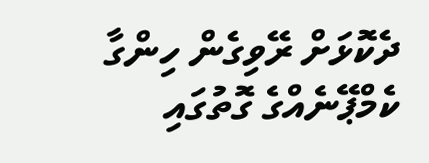ދެކޮޅަށް ރޭވިގެން ހިންގާ ކެމްޕޭނެއްގެ ގޮތުގައި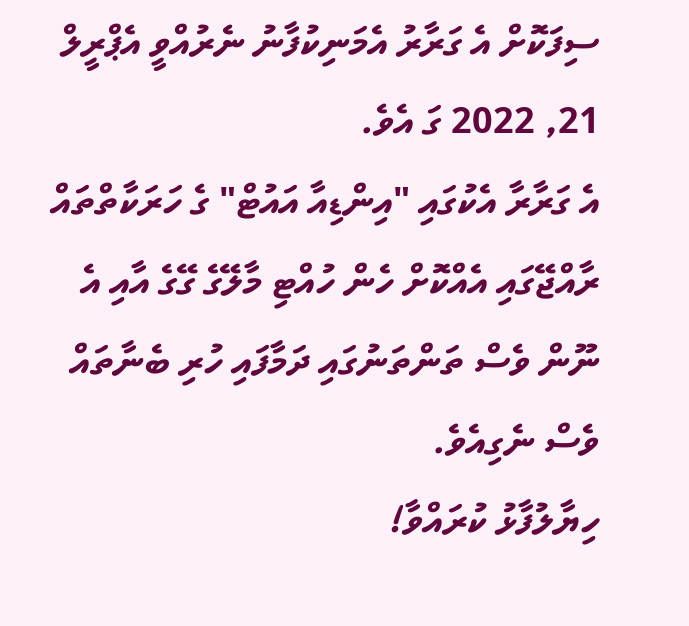ސިފަކޮށް އެ ގަރާރު އެމަނިކުފާނު ނެރުއްވީ އެޕްރީލް 21, 2022 ގަ އެވެ.
އެ ގަރާރާ އެކުގައި "އިންޑިއާ އައުޓް" ގެ ހަރަކާތްތައް ރާއްޖޭގައި އެއްކޮށް ހެން ހުއްޓި މާލޭގެ ގޭގެ އާއި އެ ނޫން ވެސް ތަންތަނުގައި ދަމާފައި ހުރި ބެނާތައް ވެސް ނެގިއެވެ.
ހިޔާލުފާޅު ކުރައްވާ!